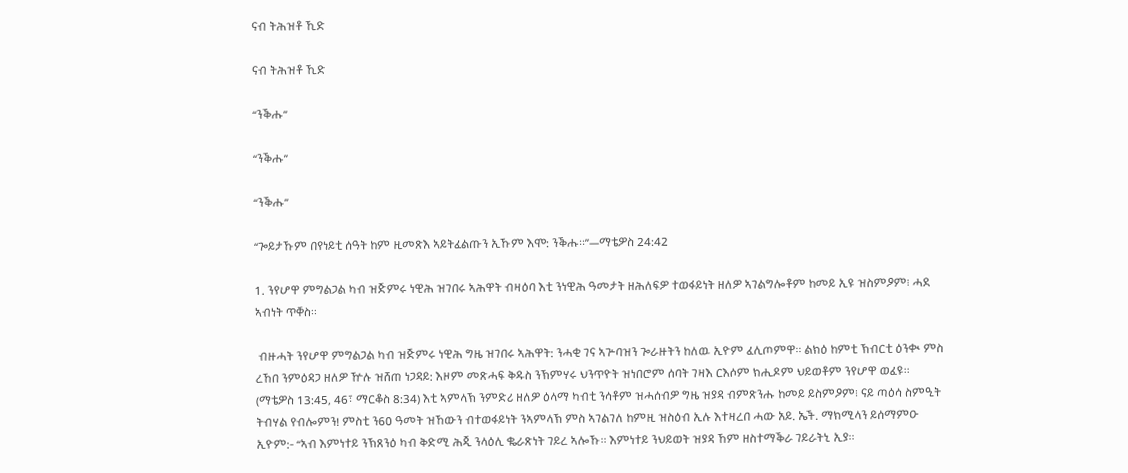ናብ ትሕዝቶ ኺድ

ናብ ትሕዝቶ ኺድ

“ንቕሑ”

“ንቕሑ”

“ንቕሑ”

“ጐይታኹም በየነይቲ ሰዓት ከም ዚመጽእ ኣይትፈልጡን ኢኹም እሞ: ንቕሑ።”—ማቴዎስ 24:42

1. ንየሆዋ ምግልጋል ካብ ዝጅምሩ ነዊሕ ዝገበሩ ኣሕዋት ብዛዕባ እቲ ንነዊሕ ዓመታት ዘሕለፍዎ ተወፋይነት ዘለዎ ኣገልግሎቶም ከመይ ኢዩ ዝስምዖም፧ ሓደ ኣብነት ጥቐስ።

 ብዙሓት ንየሆዋ ምግልጋል ካብ ዝጅምሩ ነዊሕ ግዜ ዝገበሩ ኣሕዋት: ንሓቂ ገና ኣጕባዝን ጐራዙትን ከለዉ ኢዮም ፈሊጦምዋ። ልክዕ ከምቲ ኽብርቲ ዕንቊ ምስ ረኸበ ንምዕዳጋ ዘለዎ ዅሉ ዝሸጠ ነጋዳይ: እዞም መጽሓፍ ቅዱስ ንኽምሃሩ ህንጥዮት ዝነበሮም ሰባት ገዛእ ርእሶም ክሒዶም ህይወቶም ንየሆዋ ወፈዩ። (ማቴዎስ 13:45, 46፣ ማርቆስ 8:34) እቲ ኣምላኽ ንምድሪ ዘለዎ ዕላማ ካብቲ ንሳቶም ዝሓሰብዎ ግዜ ዝያዳ ብምጽንሑ ከመይ ይስምዖም፧ ናይ ጣዕሳ ስምዒት ትብሃል የብሎምን! ምስቲ ን60 ዓመት ዝኸውን ብተወፋይነት ንኣምላኽ ምስ ኣገልገለ ከምዚ ዝስዕብ ኢሉ እተዛረበ ሓው አይ. ኤች. ማክሚላን ይሰማምዑ ኢዮም:- “ኣብ እምነተይ ንኽጸንዕ ካብ ቅድሚ ሕጂ ንላዕሊ ቈራጽነት ገይረ ኣሎኹ። እምነተይ ንህይወት ዝያዳ ኸም ዘስተማቕራ ገይራትኒ ኢያ።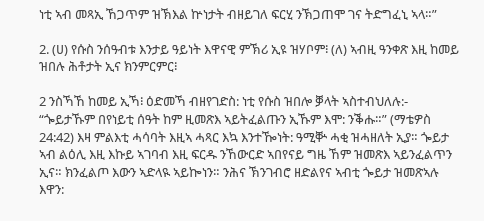ነቲ ኣብ መጻኢ ኸጋጥም ዝኽእል ኵነታት ብዘይገለ ፍርሂ ንኽጋጠሞ ገና ትድግፈኒ ኣላ።”

2. (ሀ) የሱስ ንሰዓብቱ እንታይ ዓይነት እዋናዊ ምኽሪ ኢዩ ዝሃቦም፧ (ለ) ኣብዚ ዓንቀጽ እዚ ከመይ ዝበሉ ሕቶታት ኢና ክንምርምር፧

2 ንስኻኸ ከመይ ኢኻ፧ ዕድመኻ ብዘየገድስ: ነቲ የሱስ ዝበሎ ቓላት ኣስተብህለሉ:- “ጐይታኹም በየነይቲ ሰዓት ከም ዚመጽእ ኣይትፈልጡን ኢኹም እሞ: ንቕሑ።” (ማቴዎስ 24:42) እዛ ምልእቲ ሓሳባት እዚኣ ሓጻር እኳ እንተዀነት: ዓሚቝ ሓቂ ዝሓዘለት ኢያ። ጐይታ ኣብ ልዕሊ እዚ እኩይ ኣገባብ እዚ ፍርዱ ንኸውርድ ኣበየናይ ግዜ ኸም ዝመጽእ ኣይንፈልጥን ኢና። ክንፈልጦ እውን ኣድላዪ ኣይኰነን። ንሕና ኽንገብሮ ዘድልየና ኣብቲ ጐይታ ዝመጽኣሉ እዋን: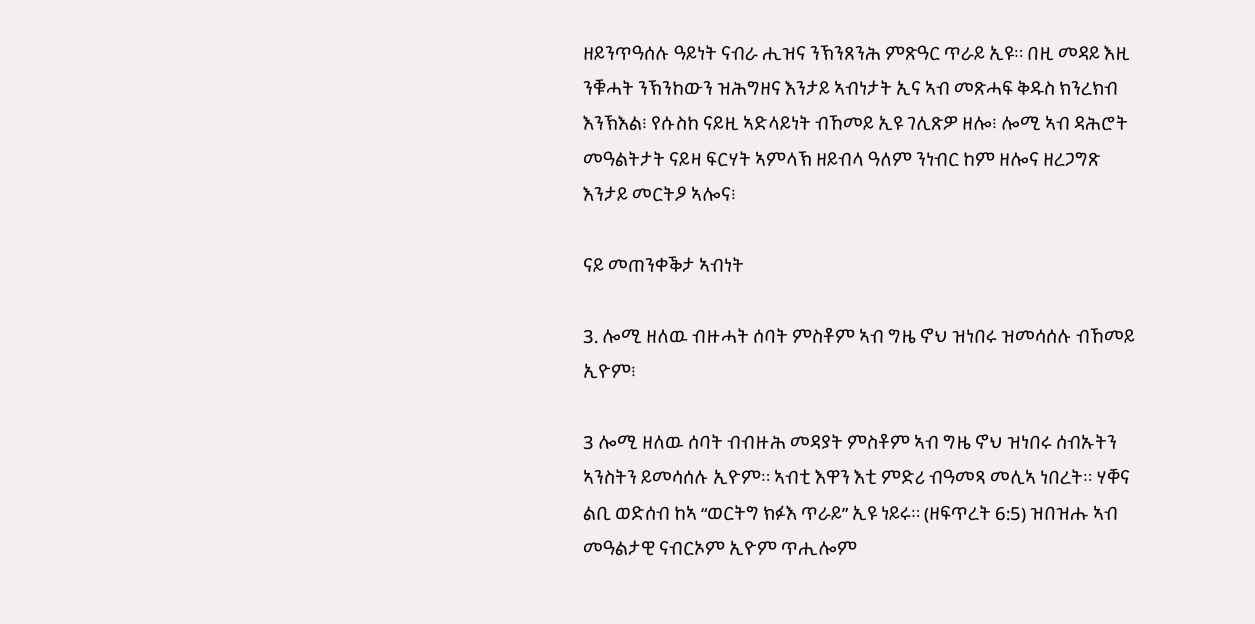ዘይንጥዓሰሉ ዓይነት ናብራ ሒዝና ንኽንጸንሕ ምጽዓር ጥራይ ኢዩ። በዚ መዳይ እዚ ንቑሓት ንኽንከውን ዝሕግዘና እንታይ ኣብነታት ኢና ኣብ መጽሓፍ ቅዱስ ክንረክብ እንኽእል፧ የሱስከ ናይዚ ኣድላይነት ብኸመይ ኢዩ ገሊጽዎ ዘሎ፧ ሎሚ ኣብ ዳሕሮት መዓልትታት ናይዛ ፍርሃት ኣምላኽ ዘይብላ ዓለም ንነብር ከም ዘሎና ዘረጋግጽ እንታይ መርትዖ ኣሎና፧

ናይ መጠንቀቕታ ኣብነት

3. ሎሚ ዘለዉ ብዙሓት ሰባት ምስቶም ኣብ ግዜ ኖህ ዝነበሩ ዝመሳሰሉ ብኸመይ ኢዮም፧

3 ሎሚ ዘለዉ ሰባት ብብዙሕ መዳያት ምስቶም ኣብ ግዜ ኖህ ዝነበሩ ሰብኡትን ኣንስትን ይመሳሰሉ ኢዮም። ኣብቲ እዋን እቲ ምድሪ ብዓመጻ መሊኣ ነበረት። ሃቐና ልቢ ወድሰብ ከኣ “ወርትግ ክፉእ ጥራይ” ኢዩ ነይሩ። (ዘፍጥረት 6:5) ዝበዝሑ ኣብ መዓልታዊ ናብርኦም ኢዮም ጥሒሎም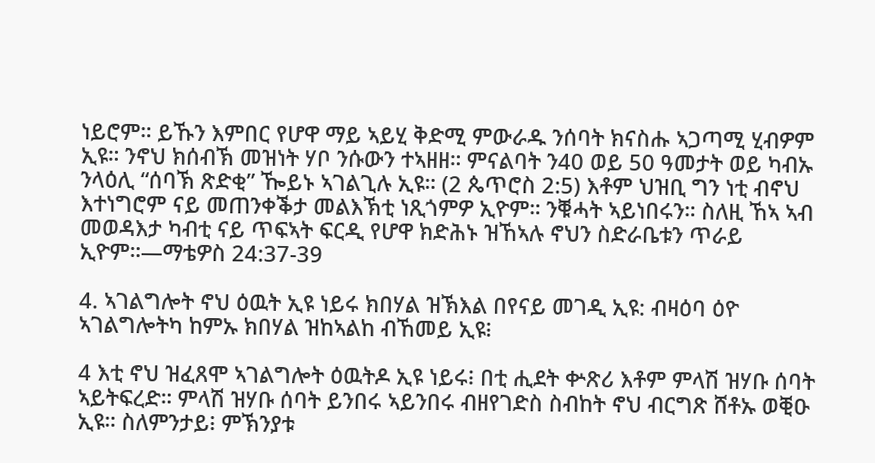ነይሮም። ይኹን እምበር የሆዋ ማይ ኣይሂ ቅድሚ ምውራዱ ንሰባት ክናስሑ ኣጋጣሚ ሂብዎም ኢዩ። ንኖህ ክሰብኽ መዝነት ሃቦ ንሱውን ተኣዘዘ። ምናልባት ን40 ወይ 50 ዓመታት ወይ ካብኡ ንላዕሊ “ሰባኽ ጽድቂ” ዀይኑ ኣገልጊሉ ኢዩ። (2 ጴጥሮስ 2:5) እቶም ህዝቢ ግን ነቲ ብኖህ እተነግሮም ናይ መጠንቀቕታ መልእኽቲ ነጺጎምዎ ኢዮም። ንቑሓት ኣይነበሩን። ስለዚ ኸኣ ኣብ መወዳእታ ካብቲ ናይ ጥፍኣት ፍርዲ የሆዋ ክድሕኑ ዝኸኣሉ ኖህን ስድራቤቱን ጥራይ ኢዮም።—ማቴዎስ 24:37-39

4. ኣገልግሎት ኖህ ዕዉት ኢዩ ነይሩ ክበሃል ዝኽእል በየናይ መገዲ ኢዩ: ብዛዕባ ዕዮ ኣገልግሎትካ ከምኡ ክበሃል ዝከኣልከ ብኸመይ ኢዩ፧

4 እቲ ኖህ ዝፈጸሞ ኣገልግሎት ዕዉትዶ ኢዩ ነይሩ፧ በቲ ሒደት ቍጽሪ እቶም ምላሽ ዝሃቡ ሰባት ኣይትፍረድ። ምላሽ ዝሃቡ ሰባት ይንበሩ ኣይንበሩ ብዘየገድስ ስብከት ኖህ ብርግጽ ሸቶኡ ወቒዑ ኢዩ። ስለምንታይ፧ ምኽንያቱ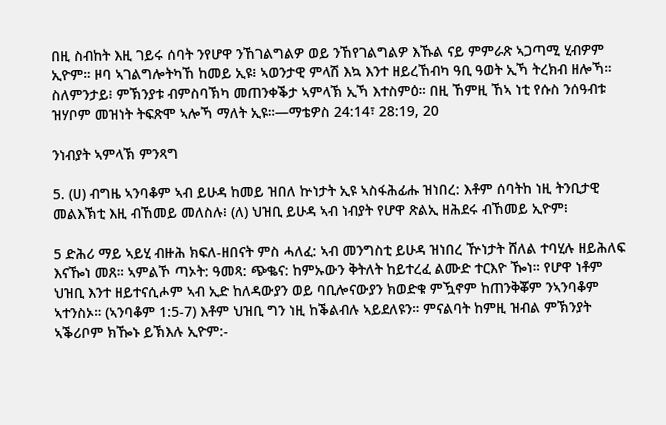በዚ ስብከት እዚ ገይሩ ሰባት ንየሆዋ ንኸገልግልዎ ወይ ንኸየገልግልዎ እኹል ናይ ምምራጽ ኣጋጣሚ ሂብዎም ኢዮም። ዞባ ኣገልግሎትካኸ ከመይ ኢዩ፧ ኣወንታዊ ምላሽ እኳ እንተ ዘይረኸብካ ዓቢ ዓወት ኢኻ ትረክብ ዘሎኻ። ስለምንታይ፧ ምኽንያቱ ብምስባኽካ መጠንቀቕታ ኣምላኽ ኢኻ እተስምዕ። በዚ ኸምዚ ኸኣ ነቲ የሱስ ንሰዓብቱ ዝሃቦም መዝነት ትፍጽሞ ኣሎኻ ማለት ኢዩ።—ማቴዎስ 24:14፣ 28:19, 20

ንነብያት ኣምላኽ ምንጻግ

5. (ሀ) ብግዜ ኣንባቆም ኣብ ይሁዳ ከመይ ዝበለ ኵነታት ኢዩ ኣስፋሕፊሑ ዝነበረ: እቶም ሰባትከ ነዚ ትንቢታዊ መልእኽቲ እዚ ብኸመይ መለስሉ፧ (ለ) ህዝቢ ይሁዳ ኣብ ነብያት የሆዋ ጽልኢ ዘሕደሩ ብኸመይ ኢዮም፧

5 ድሕሪ ማይ ኣይሂ ብዙሕ ክፍለ-ዘበናት ምስ ሓለፈ: ኣብ መንግስቲ ይሁዳ ዝነበረ ዅነታት ሸለል ተባሂሉ ዘይሕለፍ እናዀነ መጸ። ኣምልኾ ጣኦት: ዓመጻ: ጭቈና: ከምኡውን ቅትለት ከይተረፈ ልሙድ ተርእዮ ዀነ። የሆዋ ነቶም ህዝቢ እንተ ዘይተናሲሖም ኣብ ኢድ ከለዳውያን ወይ ባቢሎናውያን ክወድቁ ምዃኖም ከጠንቅቖም ንኣንባቆም ኣተንስኦ። (ኣንባቆም 1:5-7) እቶም ህዝቢ ግን ነዚ ከቕልብሉ ኣይደለዩን። ምናልባት ከምዚ ዝብል ምኽንያት ኣቕሪቦም ክዀኑ ይኽእሉ ኢዮም:-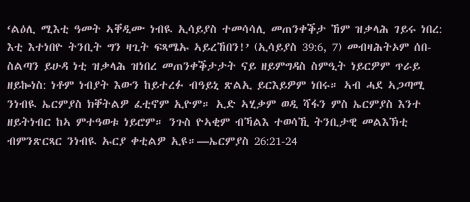‘ልዕሊ ሚእቲ ዓመት ኣቐዲሙ ነብዪ ኢሳይያስ ተመሳሳሊ መጠንቀቕታ ኸም ዝቃላሕ ገይሩ ነበረ: እቲ እተነበዮ ትንቢት ግን ዛጊት ፍጻሜኡ ኣይረኸበን!’ (ኢሳይያስ 39:6, 7) መብዛሕትኦም ሰበ-ስልጣን ይሁዳ ነቲ ዝቃላሕ ዝነበረ መጠንቀቕታታት ናይ ዘይምግዳስ ስምዒት ነይርዎም ጥራይ ዘይኰነስ: ነቶም ነብያት እውን ከይተረፉ ብዓይኒ ጽልኢ ይርእይዎም ነበሩ። ኣብ ሓደ ኣጋጣሚ ንነብዪ ኤርምያስ ክቐትልዎ ፈቲኖም ኢዮም። ኢድ ኣሂቃም ወዲ ሻፋን ምስ ኤርምያስ እንተ ዘይትነብር ከኣ ምተዓወቱ ነይሮም። ንጉስ ዮኣቂም ብኻልእ ተወሳኺ ትንቢታዊ መልእኽቲ ብምንጽርጻር ንነብዪ ኡርያ ቀቲልዎ ኢዩ።—ኤርምያስ 26:21-24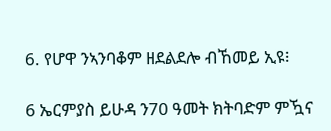6. የሆዋ ንኣንባቆም ዘደልደሎ ብኸመይ ኢዩ፧

6 ኤርምያስ ይሁዳ ን70 ዓመት ክትባድም ምዃና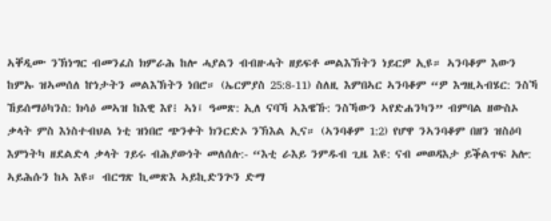ኣቐዲሙ ንኽነግር ብመንፈስ ክምራሕ ከሎ ሓያልን ብብዙሓት ዘይፍቶ መልእኽትን ነይርዎ ኢዩ። ኣንባቆም እውን ከምኡ ዝኣመሰለ ኵነታትን መልእኽትን ነበሮ። (ኤርምያስ 25:8-11) ስለዚ እምበኣር ኣንባቆም “ዎ እግዚኣብሄር: ንስኻ ኸይሰማዕካንስ: ክሳዕ መኣዝ ከእዊ እየ፧ ኣነ፤ ዓመጽ: ኢለ ናባኻ ኣእዌኹ: ንስኻውን ኣየድሐንካን” ብምባል ዘውስኦ ቃላት ምስ እነስተብህል ነቲ ዝነበሮ ጭንቀት ክንርድኦ ንኽእል ኢና። (ኣንባቆም 1:2) የሆዋ ንኣንባቆም በዘን ዝስዕባ እምነትካ ዘደልድላ ቃላት ገይሩ ብሕያውነት መለሰሉ:- “እቲ ራእይ ንምዱብ ጊዜ እዩ: ናብ መወዳእታ ይቕልጥፍ አሎ: ኣይሕሱን ከኣ እዩ። ብርግጽ ኪመጽእ ኣይኪድንጕን ድማ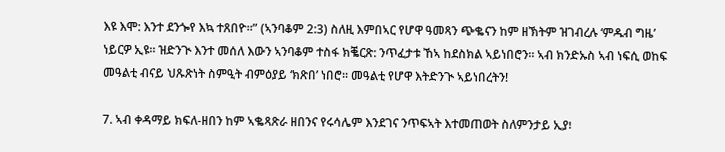እዩ እሞ: እንተ ደንጐየ እኳ ተጸበዮ።” (ኣንባቆም 2:3) ስለዚ እምበኣር የሆዋ ዓመጻን ጭቈናን ከም ዘኽትም ዝገብረሉ ‘ምዱብ ግዜ’ ነይርዎ ኢዩ። ዝድንጒ እንተ መሰለ እውን ኣንባቆም ተስፋ ክቘርጽ: ንጥፈታቱ ኸኣ ከደስክል ኣይነበሮን። ኣብ ክንድኡስ ኣብ ነፍሲ ወከፍ መዓልቲ ብናይ ህጹጽነት ስምዒት ብምዕያይ ‘ክጽበ’ ነበሮ። መዓልቲ የሆዋ እትድንጒ ኣይነበረትን!

7. ኣብ ቀዳማይ ክፍለ-ዘበን ከም ኣቈጻጽራ ዘበንና የሩሳሌም እንደገና ንጥፍኣት እተመጠወት ስለምንታይ ኢያ፧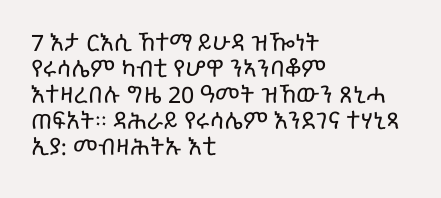7 እታ ርእሲ ኸተማ ይሁዳ ዝዀነት የሩሳሌም ካብቲ የሆዋ ንኣንባቆም እተዛረበሉ ግዜ 20 ዓመት ዝኸውን ጸኒሓ ጠፍአት። ዳሕራይ የሩሳሌም እንደገና ተሃኒጻ ኢያ: መብዛሕትኡ እቲ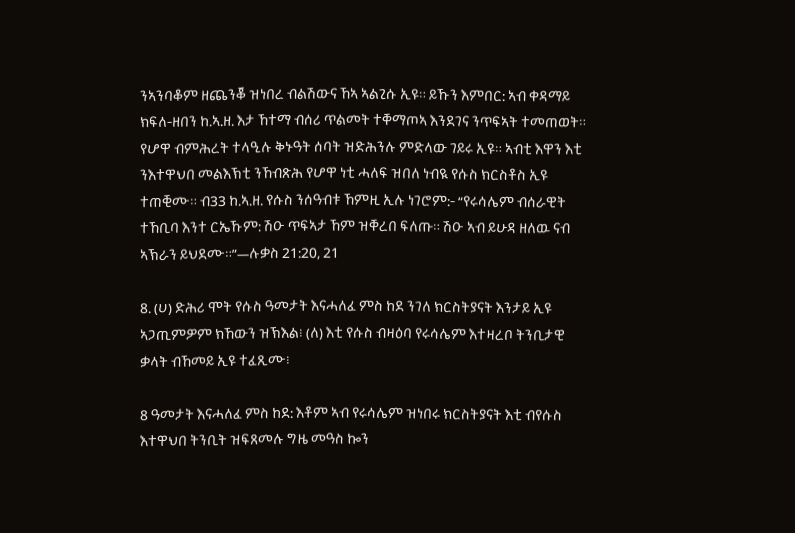ንኣንባቆም ዘጨንቖ ዝነበረ ብልሽውና ኸኣ ኣልጊሱ ኢዩ። ይኹን እምበር: ኣብ ቀዳማይ ክፍለ-ዘበን ከ.ኣ.ዘ. እታ ኸተማ ብሰሪ ጥልመት ተቐማጦኣ እንደገና ንጥፍኣት ተመጠወት። የሆዋ ብምሕረት ተላዒሉ ቅኑዓት ሰባት ዝድሕንሉ ምድላው ገይሩ ኢዩ። ኣብቲ እዋን እቲ ንእተዋህበ መልእኽቲ ንኸብጽሕ የሆዋ ነቲ ሓለፍ ዝበለ ነብዪ የሱስ ክርስቶስ ኢዩ ተጠቒሙ። ብ33 ከ.ኣ.ዘ. የሱስ ንሰዓብቱ ኸምዚ ኢሉ ነገሮም:- “የሩሳሌም ብሰራዊት ተኸቢባ እንተ ርኤኹም: ሽዑ ጥፍኣታ ኸም ዝቐረበ ፍለጡ። ሽዑ ኣብ ይሁዳ ዘለዉ ናብ ኣኽራን ይህደሙ።”—ሉቃስ 21:20, 21

8. (ሀ) ድሕሪ ሞት የሱስ ዓመታት እናሓለፈ ምስ ከደ ንገለ ክርስትያናት እንታይ ኢዩ ኣጋጢምዎም ክኸውን ዝኽእል፧ (ለ) እቲ የሱስ ብዛዕባ የሩሳሌም እተዛረቦ ትንቢታዊ ቃላት ብኸመይ ኢዩ ተፈጺሙ፧

8 ዓመታት እናሓለፈ ምስ ከደ: እቶም ኣብ የሩሳሌም ዝነበሩ ክርስትያናት እቲ ብየሱስ እተዋህበ ትንቢት ዝፍጸመሉ ግዜ መዓስ ኰን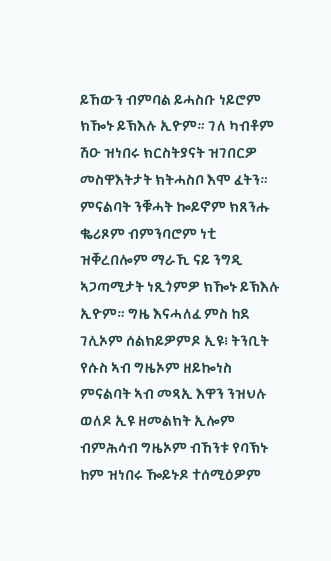ይኸውን ብምባል ይሓስቡ ነይሮም ክዀኑ ይኽእሉ ኢዮም። ገለ ካብቶም ሽዑ ዝነበሩ ክርስትያናት ዝገበርዎ መስዋእትታት ክትሓስቦ እሞ ፈትን። ምናልባት ንቑሓት ኰይኖም ክጸንሑ ቈሪጾም ብምንባሮም ነቲ ዝቐረበሎም ማራኺ ናይ ንግዲ ኣጋጣሚታት ነጺጎምዎ ክዀኑ ይኽእሉ ኢዮም። ግዜ እናሓለፈ ምስ ከደ ገሊኦም ሰልክይዎምዶ ኢዩ፧ ትንቢት የሱስ ኣብ ግዜኦም ዘይኰነስ ምናልባት ኣብ መጻኢ እዋን ንዝህሉ ወለዶ ኢዩ ዘመልክት ኢሎም ብምሕሳብ ግዜኦም ብኸንቱ የባኽኑ ከም ዝነበሩ ዀይኑዶ ተሰሚዕዎም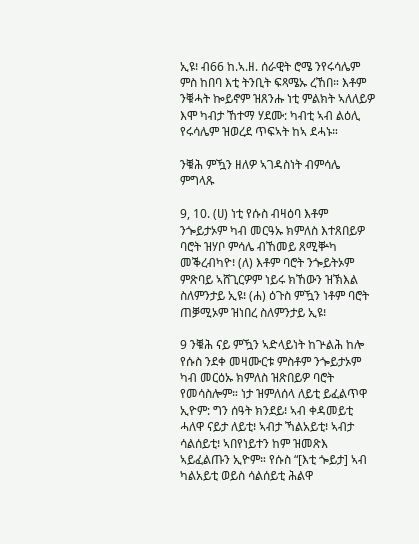ኢዩ፧ ብ66 ከ.ኣ.ዘ. ሰራዊት ሮሜ ንየሩሳሌም ምስ ከበባ እቲ ትንቢት ፍጻሜኡ ረኸበ። እቶም ንቑሓት ኰይኖም ዝጸንሑ ነቲ ምልክት ኣለለይዎ እሞ ካብታ ኸተማ ሃደሙ: ካብቲ ኣብ ልዕሊ የሩሳሌም ዝወረደ ጥፍኣት ከኣ ደሓኑ።

ንቑሕ ምዃን ዘለዎ ኣገዳስነት ብምሳሌ ምግላጹ

9, 10. (ሀ) ነቲ የሱስ ብዛዕባ እቶም ንጐይታኦም ካብ መርዓኡ ክምለስ እተጸበይዎ ባሮት ዝሃቦ ምሳሌ ብኸመይ ጸሚቝካ መቕረብካዮ፧ (ለ) እቶም ባሮት ንጐይትኦም ምጽባይ ኣሸጊርዎም ነይሩ ክኸውን ዝኽእል ስለምንታይ ኢዩ፧ (ሐ) ዕጉስ ምዃን ነቶም ባሮት ጠቓሚኦም ዝነበረ ስለምንታይ ኢዩ፧

9 ንቑሕ ናይ ምዃን ኣድላይነት ከጕልሕ ከሎ የሱስ ንደቀ መዛሙርቱ ምስቶም ንጐይታኦም ካብ መርዕኡ ክምለስ ዝጽበይዎ ባሮት የመሳስሎም። ነታ ዝምለሰላ ለይቲ ይፈልጥዋ ኢዮም: ግን ሰዓት ክንደይ፧ ኣብ ቀዳመይቲ ሓለዋ ናይታ ለይቲ፧ ኣብታ ኻልአይቲ፧ ኣብታ ሳልሰይቲ፧ ኣበየነይተን ከም ዝመጽእ ኣይፈልጡን ኢዮም። የሱስ “[እቲ ጐይታ] ኣብ ካልአይቲ ወይስ ሳልሰይቲ ሕልዋ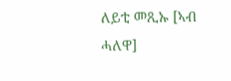ለይቲ መጺኡ [ኣብ ሓለዋ]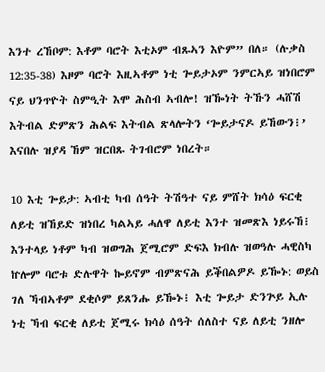እንተ ረኸቦም: እቶም ባሮት እቲኦም ብጹኣን እዮም” በለ። (ሉቃስ 12:35-38) እዞም ባሮት እዚኣቶም ነቲ ጐይታኦም ንምርኣይ ዝነበሮም ናይ ህንጥዮት ስምዒት እሞ ሕስብ ኣብሎ! ዝዀነት ትኹን ሓሸሽ እትብል ድምጽን ሕልፍ እትብል ጽላሎትን ‘ጐይታናዶ ይኸውን፧’ እናበሉ ዝያዳ ኸም ዝርበጹ ትገብሮም ነበረት።

10 እቲ ጐይታ: ኣብቲ ካብ ሰዓት ትሽዓተ ናይ ምሸት ክሳዕ ፍርቂ ለይቲ ዝኸይድ ዝነበረ ካልኣይ ሓለዋ ለይቲ እንተ ዝመጽእ ነይሩኸ፧ እንተላይ ነቶም ካብ ዝወግሕ ጀሚሮም ድፍእ ክብሉ ዝወዓሉ ሓዊስካ ኵሎም ባሮቱ ድሉዋት ኰይኖም ብምጽናሕ ይቕበልዎዶ ይዀኑ: ወይስ ገለ ኻብኣቶም ደቂሶም ይጸንሑ ይዀኑ፧ እቲ ጐይታ ድንጕይ ኢሉ ነቲ ኻብ ፍርቂ ለይቲ ጀሚሩ ክሳዕ ሰዓት ሰለስተ ናይ ለይቲ ንዘሎ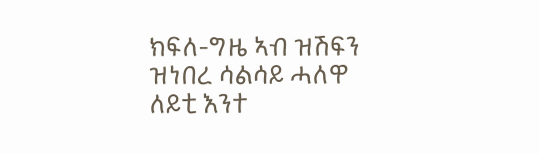ክፍለ-ግዜ ኣብ ዝሽፍን ዝነበረ ሳልሳይ ሓለዋ ለይቲ እንተ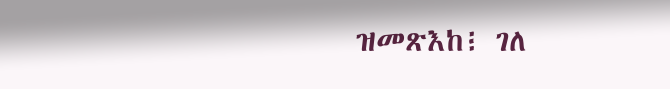ዝመጽእከ፧ ገለ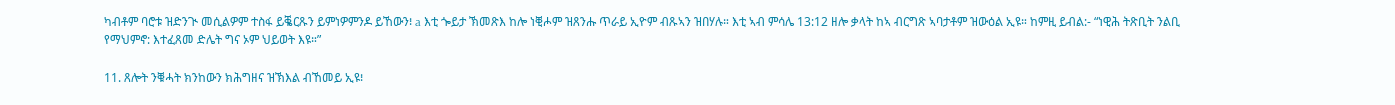ካብቶም ባሮቱ ዝድንጒ መሲልዎም ተስፋ ይቘርጹን ይምነዎምንዶ ይኸውን፧ a እቲ ጐይታ ኽመጽእ ከሎ ነቒሖም ዝጸንሑ ጥራይ ኢዮም ብጹኣን ዝበሃሉ። እቲ ኣብ ምሳሌ 13:12 ዘሎ ቃላት ከኣ ብርግጽ ኣባታቶም ዝውዕል ኢዩ። ከምዚ ይብል:- “ነዊሕ ትጽቢት ንልቢ የማህምኖ: እተፈጸመ ድሌት ግና ኦም ህይወት እዩ።”

11. ጸሎት ንቑሓት ክንከውን ክሕግዘና ዝኽእል ብኸመይ ኢዩ፧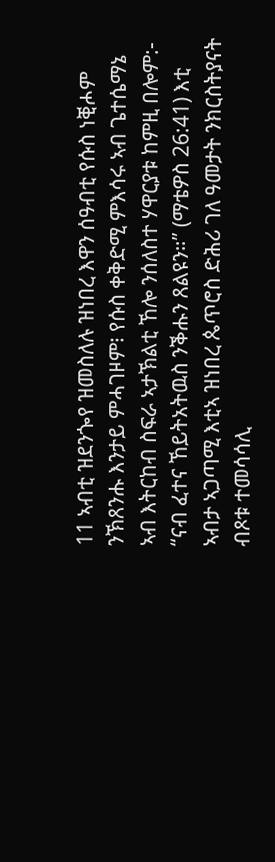11 ኣብቲ ዝደንጐየ ዝመስለሉ ዝነበረ እዋን ሰዓብቲ የሱስ ነቒሖም ንኽጸንሑ እንታይ ምሓገዞም፧ የሱስ ቀቅድሚ ምእሳሩ ኣብ ጌተሴማኔ ኣብ እትርከብ ስፍራ ኣታኽልቲ ኸሎ ንሰለስተ ሃዋርያቱ ከምዚ በሎም:- “ናብ ፈተና ኸይትአትዉስ ንቕሑን ጸልዩን።” (ማቴዎስ 26:41) እቲ ኣብታ ኣጋጣሚ እቲኣ ዝነበረ ጴጥሮስ ድሕሪ ገለ ዓመታት ንክርስትያናት ብጾቱ ተመሳሳሊ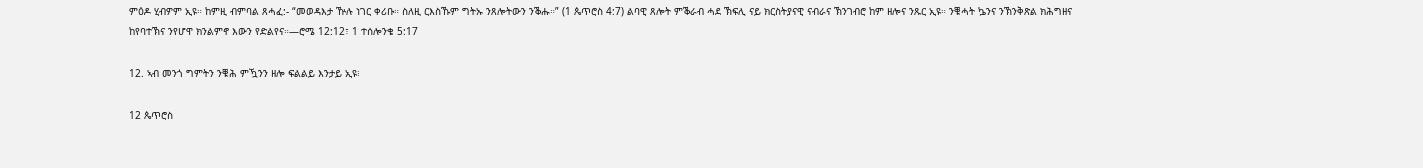ምዕዶ ሂብዎም ኢዩ። ከምዚ ብምባል ጸሓፈ:- “መወዳእታ ዅሉ ነገር ቀሪቡ። ስለዚ ርእስኹም ግትኡ ንጸሎትውን ንቕሑ።” (1 ጴጥሮስ 4:7) ልባዊ ጸሎት ምቕራብ ሓደ ኽፍሊ ናይ ክርስትያናዊ ናብራና ኽንገብሮ ከም ዘሎና ንጹር ኢዩ። ንቑሓት ኴንና ንኽንቅጽል ክሕግዘና ከየባተኽና ንየሆዋ ክንልምኖ እውን የድልየና።—ሮሜ 12:12፣ 1 ተሰሎንቄ 5:17

12. ኣብ መንጎ ግምትን ንቑሕ ምዃንን ዘሎ ፍልልይ እንታይ ኢዩ፧

12 ጴጥሮስ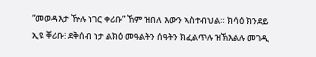“መወዳእታ ዅሉ ነገር ቀሪቡ” ኸም ዝበለ እውን ኣስተብህል። ክሳዕ ክንደይ ኢዩ ቐሪቡ፧ ደቅሰብ ነታ ልክዕ መዓልትን ሰዓትን ክፈልጥሉ ዝኽእልሉ መገዲ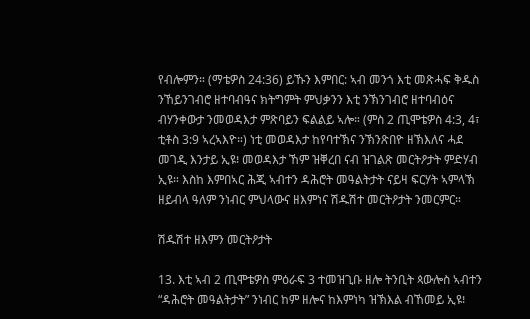የብሎምን። (ማቴዎስ 24:36) ይኹን እምበር: ኣብ መንጎ እቲ መጽሓፍ ቅዱስ ንኸይንገብሮ ዘተባብዓና ክትግምት ምህቃንን እቲ ንኽንገብሮ ዘተባብዕና ብሃንቀውታ ንመወዳእታ ምጽባይን ፍልልይ ኣሎ። (ምስ 2 ጢሞቴዎስ 4:3, 4፣ ቲቶስ 3:9 ኣረኣእዮ።) ነቲ መወዳእታ ከየባተኽና ንኽንጽበዮ ዘኽእለና ሓደ መገዲ እንታይ ኢዩ፧ መወዳእታ ኸም ዝቐረበ ናብ ዝገልጽ መርትዖታት ምድሃብ ኢዩ። እስከ እምበኣር ሕጂ ኣብተን ዳሕሮት መዓልትታት ናይዛ ፍርሃት ኣምላኽ ዘይብላ ዓለም ንነብር ምህላውና ዘእምነና ሽዱሽተ መርትዖታት ንመርምር።

ሽዱሽተ ዘእምን መርትዖታት

13. እቲ ኣብ 2 ጢሞቴዎስ ምዕራፍ 3 ተመዝጊቡ ዘሎ ትንቢት ጳውሎስ ኣብተን “ዳሕሮት መዓልትታት” ንነብር ከም ዘሎና ከእምነካ ዝኽእል ብኸመይ ኢዩ፧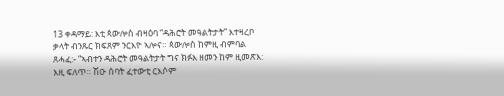13 ቀዳማይ: እቲ ጳውሎስ ብዛዕባ “ዳሕሮት መዓልትታት” እተዛረቦ ቃላት ብንጹር ክፍጸም ንርእዮ ኣሎና። ጳውሎስ ከምዚ ብምባል ጸሓፈ:- “ኣብተን ዳሕሮት መዓልትታት ግና ክፉእ ዘመን ከም ዚመጽእ: እዚ ፍለጥ። ሽዑ ሰባት ፈተውቲ ርእሶም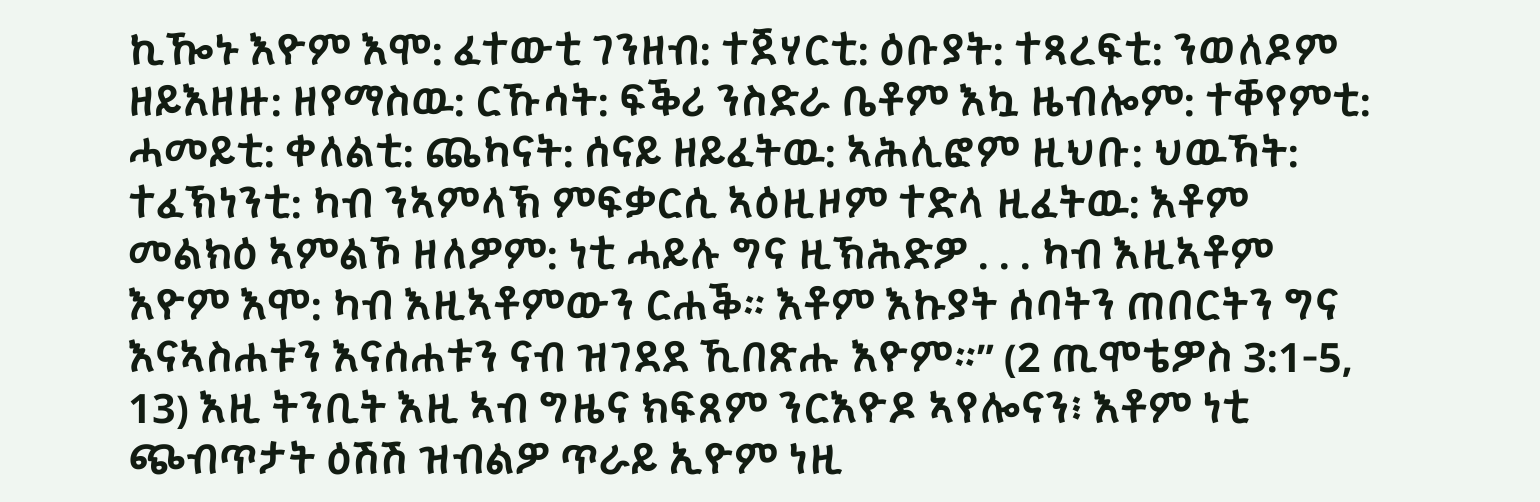ኪዀኑ እዮም እሞ: ፈተውቲ ገንዘብ: ተጀሃርቲ: ዕቡያት: ተጻረፍቲ: ንወለዶም ዘይእዘዙ: ዘየማስዉ: ርኹሳት: ፍቕሪ ንስድራ ቤቶም እኳ ዜብሎም: ተቐየምቲ: ሓመይቲ: ቀለልቲ: ጨካናት: ሰናይ ዘይፈትዉ: ኣሕሊፎም ዚህቡ: ህዉኻት: ተፈኽነንቲ: ካብ ንኣምላኽ ምፍቃርሲ ኣዕዚዞም ተድላ ዚፈትዉ: እቶም መልክዕ ኣምልኾ ዘለዎም: ነቲ ሓይሉ ግና ዚኽሕድዎ . . . ካብ እዚኣቶም እዮም እሞ: ካብ እዚኣቶምውን ርሐቕ። እቶም እኩያት ሰባትን ጠበርትን ግና እናኣስሐቱን እናሰሐቱን ናብ ዝገደደ ኺበጽሑ እዮም።” (2 ጢሞቴዎስ 3:1-5, 13) እዚ ትንቢት እዚ ኣብ ግዜና ክፍጸም ንርእዮዶ ኣየሎናን፧ እቶም ነቲ ጭብጥታት ዕሽሽ ዝብልዎ ጥራይ ኢዮም ነዚ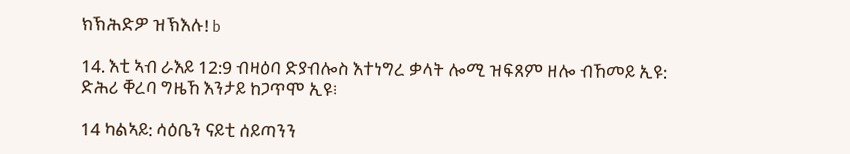ክኽሕድዎ ዝኽእሉ! b

14. እቲ ኣብ ራእይ 12:9 ብዛዕባ ድያብሎስ እተነግረ ቃላት ሎሚ ዝፍጸም ዘሎ ብኸመይ ኢዩ: ድሕሪ ቐረባ ግዜኸ እንታይ ከጋጥሞ ኢዩ፧

14 ካልኣይ: ሳዕቤን ናይቲ ሰይጣንን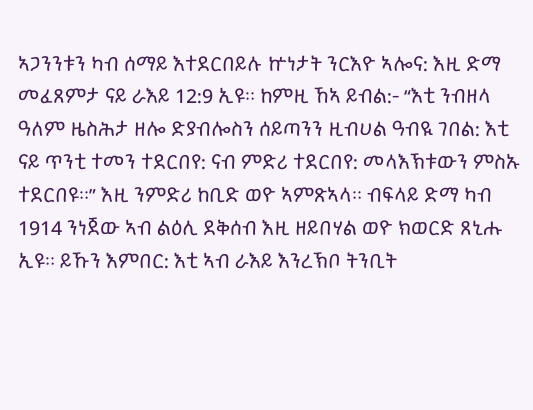ኣጋንንቱን ካብ ሰማይ እተደርበይሉ ኵነታት ንርእዮ ኣሎና: እዚ ድማ መፈጸምታ ናይ ራእይ 12:9 ኢዩ። ከምዚ ኸኣ ይብል:- “እቲ ንብዘላ ዓለም ዜስሕታ ዘሎ ድያብሎስን ሰይጣንን ዚብሀል ዓብዪ ገበል: እቲ ናይ ጥንቲ ተመን ተደርበየ: ናብ ምድሪ ተደርበየ: መላእኽቱውን ምስኡ ተደርበዩ።” እዚ ንምድሪ ከቢድ ወዮ ኣምጽኣላ። ብፍላይ ድማ ካብ 1914 ንነጀው ኣብ ልዕሊ ደቅሰብ እዚ ዘይበሃል ወዮ ክወርድ ጸኒሑ ኢዩ። ይኹን እምበር: እቲ ኣብ ራእይ እንረኽቦ ትንቢት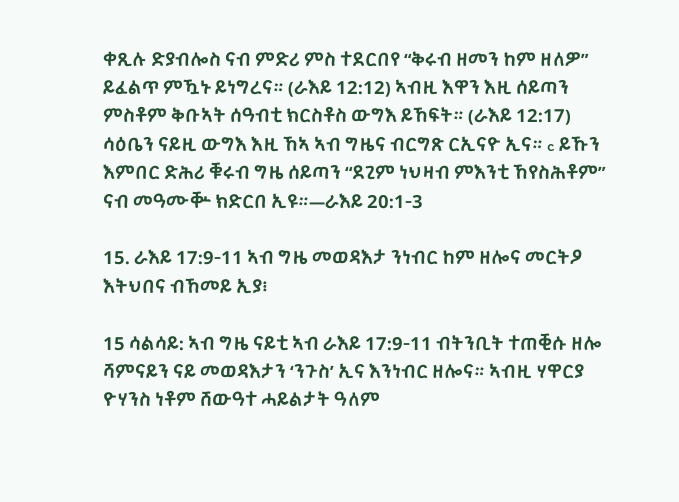ቀጺሉ ድያብሎስ ናብ ምድሪ ምስ ተደርበየ “ቅሩብ ዘመን ከም ዘለዎ” ይፈልጥ ምዃኑ ይነግረና። (ራእይ 12:12) ኣብዚ እዋን እዚ ሰይጣን ምስቶም ቅቡኣት ሰዓብቲ ክርስቶስ ውግእ ይኸፍት። (ራእይ 12:17) ሳዕቤን ናይዚ ውግእ እዚ ኸኣ ኣብ ግዜና ብርግጽ ርኢናዮ ኢና። c ይኹን እምበር ድሕሪ ቑሩብ ግዜ ሰይጣን “ደጊም ነህዛብ ምእንቲ ኸየስሕቶም” ናብ መዓሙቝ ክድርበ ኢዩ።—ራእይ 20:1-3

15. ራእይ 17:9-11 ኣብ ግዜ መወዳእታ ንነብር ከም ዘሎና መርትዖ እትህበና ብኸመይ ኢያ፧

15 ሳልሳይ: ኣብ ግዜ ናይቲ ኣብ ራእይ 17:9-11 ብትንቢት ተጠቒሱ ዘሎ ሻምናይን ናይ መወዳእታን ‘ንጉስ’ ኢና እንነብር ዘሎና። ኣብዚ ሃዋርያ ዮሃንስ ነቶም ሸውዓተ ሓይልታት ዓለም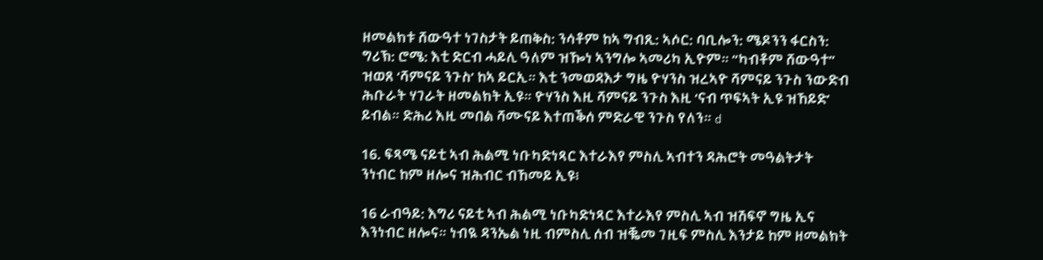ዘመልክቱ ሸውዓተ ነገስታት ይጠቅስ: ንሳቶም ከኣ ግብጺ: ኣሶር: ባቢሎን: ሜዶንን ፋርስን: ግሪኽ: ሮሜ: እቲ ድርብ ሓይሊ ዓለም ዝዀነ ኣንግሎ ኣመሪካ ኢዮም። “ካብቶም ሸውዓተ” ዝወጸ ‘ሻምናይ ንጉስ’ ከኣ ይርኢ። እቲ ንመወዳእታ ግዜ ዮሃንስ ዝረኣዮ ሻምናይ ንጉስ ንውድብ ሕቡራት ሃገራት ዘመልክት ኢዩ። ዮሃንስ እዚ ሻምናይ ንጉስ እዚ ‘ናብ ጥፍኣት ኢዩ ዝኸይድ’ ይብል። ድሕሪ እዚ መበል ሻሙናይ እተጠቕሰ ምድራዊ ንጉስ የለን። d

16. ፍጻሜ ናይቲ ኣብ ሕልሚ ነቡካድነጻር እተራእየ ምስሊ ኣብተን ዳሕሮት መዓልትታት ንነብር ከም ዘሎና ዝሕብር ብኸመይ ኢዩ፧

16 ራብዓይ: እግሪ ናይቲ ኣብ ሕልሚ ነቡካድነጻር እተራእየ ምስሊ ኣብ ዝሽፍኖ ግዜ ኢና እንነብር ዘሎና። ነብዪ ዳንኤል ነዚ ብምስሊ ሰብ ዝቘመ ገዚፍ ምስሊ እንታይ ከም ዘመልክት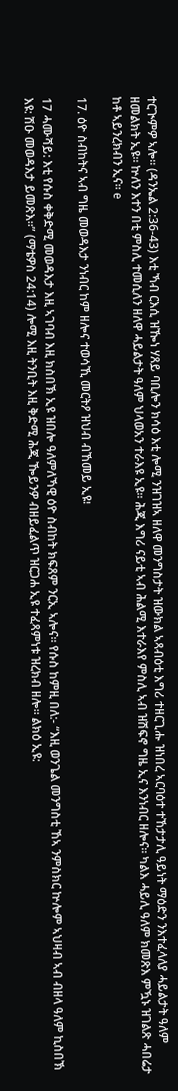ተርጒምዎ ኣሎ። (ዳንኤል 2:36-43) እቲ ኻብ ርእሲ ዝዀነ ሃጸይ ባቢሎን ክሳዕ እቲ ሎሚ ንዝገዝኣ ዘለዋ መንግስታት ዝውክል ኣጻብዕቲ እግሪ ተዘርጊሑ ዝነበረ ኣርባዕተ ተኸታታሊ ዓይነት ማዕድን ንእተፈላለያ ሓይልታት ዓለም ዘመልክት ኢዩ። ኵለን እተን በቲ ምስሊ ተመሲለን ዘለዋ ሓይልታት ዓለም ህላወአን ተራእዩ ኢዩ። ሕጂ እግሪ ናይቲ ኣብ ሕልሚ እተራእየ ምስሊ ኣብ ዝሽፍኖ ግዜ ኢና እንነብር ዘሎና። ካልእ ሓይሊ ዓለም ክመጽእ ምዃኑ ዝገልጽ ሓበሬታ ከቶ ኣይንረክብን ኢና። e

17. ዕዮ ስብከትና ኣብ ግዜ መወዳእታ ንነብር ከም ዘሎና ተወሳኺ መርትዖ ዝህብ ብኸመይ ኢዩ፧

17 ሓሙሻይ: እቲ የሱስ ቀቅድሚ መወዳእታ እዚ ኣገባብ እዚ ክስበኽ ኢዩ ዝበሎ ዓለምለኻዊ ዕዮ ስብከት ክፍጸም ንርኢ ኣሎና። የሱስ ከምዚ በለ:- “እዚ ወንጌል መንግስቲ ኸኣ ንምስክር ኵሎም ኣህዛብ ኣብ ብዘላ ዓለም ኪስበኽ እዩ: ሽዑ መወዳእታ ይመጽእ።” (ማቴዎስ 24:14) ሎሚ እዚ ትንቢት እዚ ቅድሚ ሕጂ ዀይንዎ ብዘይፈልጥ ዝርጋሐ ኢዩ ተፈጻምነቱ ዝረክብ ዘሎ። ልክዕ ኢዩ: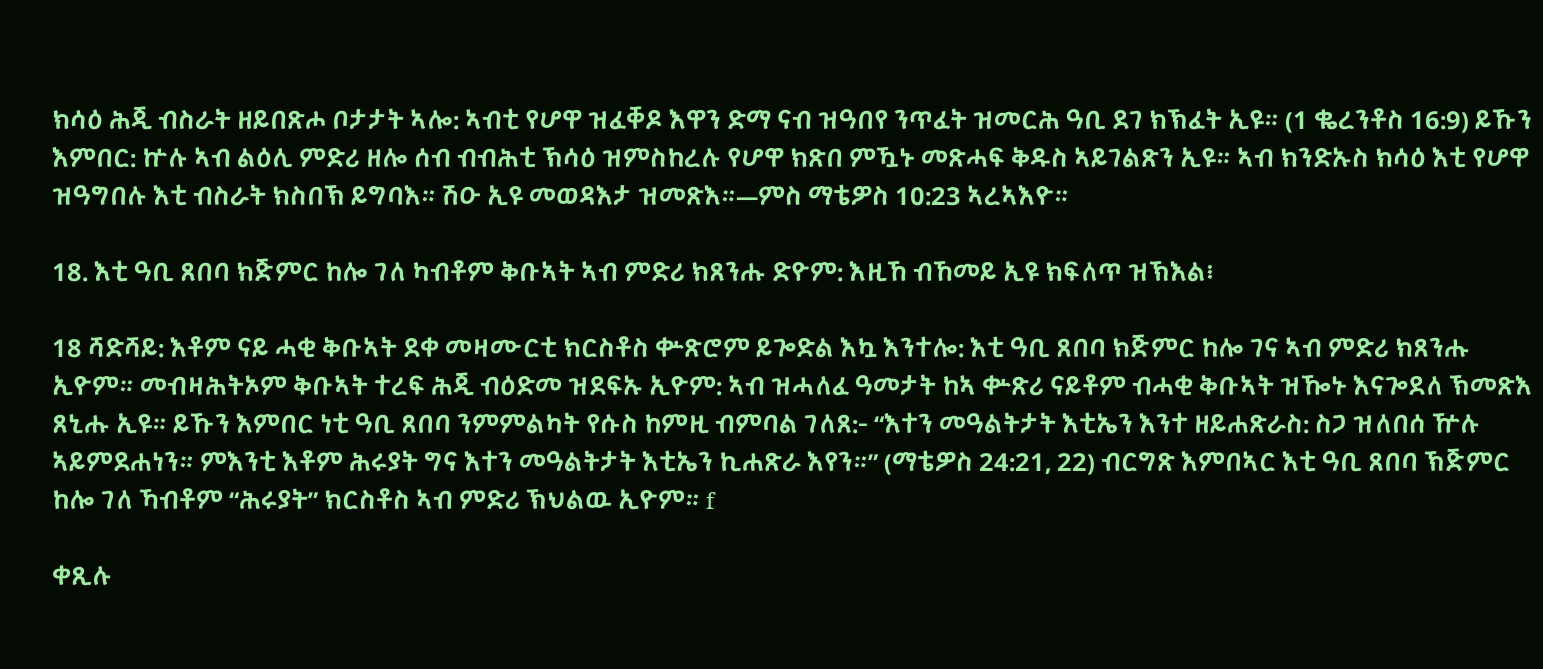ክሳዕ ሕጂ ብስራት ዘይበጽሖ ቦታታት ኣሎ: ኣብቲ የሆዋ ዝፈቐዶ እዋን ድማ ናብ ዝዓበየ ንጥፈት ዝመርሕ ዓቢ ደገ ክኽፈት ኢዩ። (1 ቈረንቶስ 16:9) ይኹን እምበር: ኵሉ ኣብ ልዕሊ ምድሪ ዘሎ ሰብ ብብሕቲ ኽሳዕ ዝምስከረሉ የሆዋ ክጽበ ምዃኑ መጽሓፍ ቅዱስ ኣይገልጽን ኢዩ። ኣብ ክንድኡስ ክሳዕ እቲ የሆዋ ዝዓግበሉ እቲ ብስራት ክስበኽ ይግባእ። ሽዑ ኢዩ መወዳእታ ዝመጽእ።—ምስ ማቴዎስ 10:23 ኣረኣእዮ።

18. እቲ ዓቢ ጸበባ ክጅምር ከሎ ገለ ካብቶም ቅቡኣት ኣብ ምድሪ ክጸንሑ ድዮም: እዚኸ ብኸመይ ኢዩ ክፍለጥ ዝኽእል፧

18 ሻድሻይ: እቶም ናይ ሓቂ ቅቡኣት ደቀ መዛሙርቲ ክርስቶስ ቍጽሮም ይጐድል እኳ እንተሎ: እቲ ዓቢ ጸበባ ክጅምር ከሎ ገና ኣብ ምድሪ ክጸንሑ ኢዮም። መብዛሕትኦም ቅቡኣት ተረፍ ሕጂ ብዕድመ ዝደፍኡ ኢዮም: ኣብ ዝሓለፈ ዓመታት ከኣ ቍጽሪ ናይቶም ብሓቂ ቅቡኣት ዝዀኑ እናጐደለ ኽመጽእ ጸኒሑ ኢዩ። ይኹን እምበር ነቲ ዓቢ ጸበባ ንምምልካት የሱስ ከምዚ ብምባል ገለጸ:- “እተን መዓልትታት እቲኤን እንተ ዘይሐጽራስ: ስጋ ዝለበሰ ዅሉ ኣይምደሐነን። ምእንቲ እቶም ሕሩያት ግና እተን መዓልትታት እቲኤን ኪሐጽራ እየን።” (ማቴዎስ 24:21, 22) ብርግጽ እምበኣር እቲ ዓቢ ጸበባ ኽጅምር ከሎ ገለ ኻብቶም “ሕሩያት” ክርስቶስ ኣብ ምድሪ ኽህልዉ ኢዮም። f

ቀጺሉ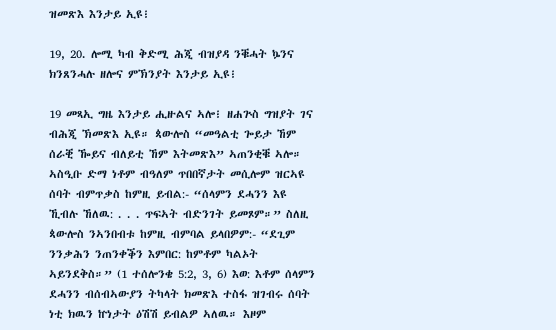ዝመጽእ እንታይ ኢዩ፧

19, 20. ሎሚ ካብ ቅድሚ ሕጂ ብዝያዳ ንቑሓት ኴንና ክንጸንሓሉ ዘሎና ምኽንያት እንታይ ኢዩ፧

19 መጻኢ ግዜ እንታይ ሒዙልና ኣሎ፧ ዘሐጕስ ግዝያት ገና ብሕጂ ኽመጽእ ኢዩ። ጳውሎስ “መዓልቲ ጐይታ ኸም ሰራቒ ዀይና ብለይቲ ኸም እትመጽእ” ኣጠንቂቑ ኣሎ። ኣስዒቡ ድማ ነቶም ብዓለም ጥበበኛታት መሲሎም ዝርኣዩ ሰባት ብምጥቃስ ከምዚ ይብል:- “ሰላምን ደሓንን እዩ ኺብሉ ኸለዉ: . . . ጥፍኣት ብድንገት ይመጾም።” ስለዚ ጳውሎስ ንኣንበብቱ ከምዚ ብምባል ይላበዎም:- “ደጊም ንንቃሕን ንጠንቀቕን እምበር: ከምቶም ካልኦት ኣይንደቅስ።” (1 ተሰሎንቄ 5:2, 3, 6) እወ: እቶም ሰላምን ደሓንን ብሰብኣውያን ትካላት ክመጽእ ተስፋ ዝገብሩ ሰባት ነቲ ክዉን ኵነታት ዕሽሽ ይብልዎ ኣለዉ። እዞም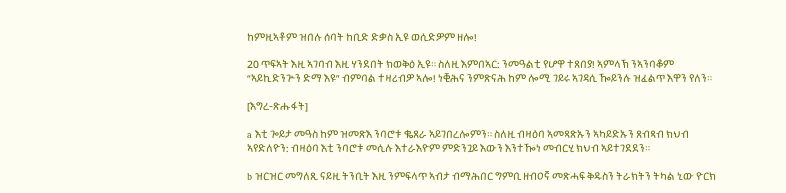ከምዚኣቶም ዝበሉ ሰባት ከቢድ ድቃስ ኢዩ ወሲድዎም ዘሎ!

20 ጥፍኣት እዚ ኣገባብ እዚ ሃንደበት ክወቅዕ ኢዩ። ስለዚ እምበኣር: ንመዓልቲ የሆዋ ተጸበያ! ኣምላኽ ንኣንባቆም “ኣይኪድንጕን ድማ እዩ” ብምባል ተዛሪብዎ ኣሎ! ነቒሕና ንምጽናሕ ከም ሎሚ ገይሩ ኣገዳሲ ዀይንሉ ዝፈልጥ እዋን የለን።

[እግረ-ጽሑፋት]

a እቲ ጐይታ መዓስ ከም ዝመጽእ ንባሮቱ ቈጸራ ኣይገበረሎምን። ስለዚ ብዛዕባ ኣመጻጽኡን ኣካይድኡን ጸብጻብ ክህብ ኣየድለዮን: ብዛዕባ እቲ ንባሮቱ መሲሉ እተራእዮም ምድንጓይ እውን እንተዀነ መብርሂ ክህብ ኣይተገደደን።

b ዝርዝር መግለጺ ናይዚ ትንቢት እዚ ንምፍላጥ ኣብታ ብማሕበር ግምቢ ዘብዐኛ መጽሓፍ ቅዱስን ትራክትን ትካል ኒው ዮርክ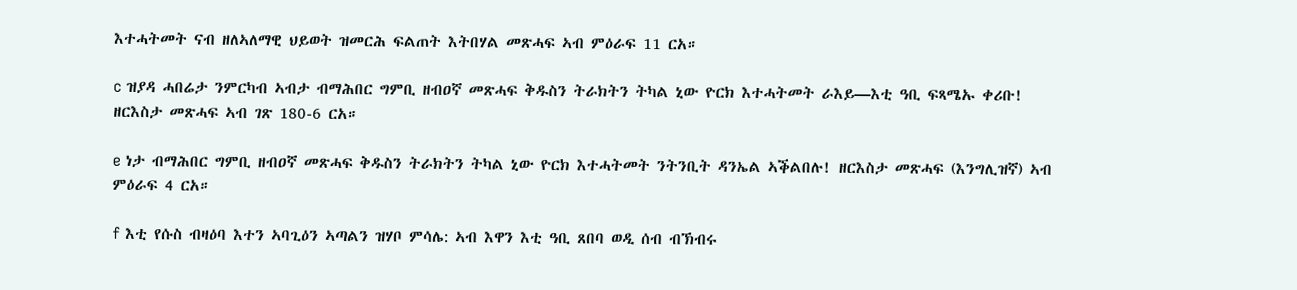እተሓትመት ናብ ዘለኣለማዊ ህይወት ዝመርሕ ፍልጠት እትበሃል መጽሓፍ ኣብ ምዕራፍ 11 ርአ።

c ዝያዳ ሓበሬታ ንምርካብ ኣብታ ብማሕበር ግምቢ ዘብዐኛ መጽሓፍ ቅዱስን ትራክትን ትካል ኒው ዮርክ እተሓትመት ራእይ—እቲ ዓቢ ፍጻሜኡ ቀሪቡ! ዘርእስታ መጽሓፍ ኣብ ገጽ 180-6 ርአ።

e ነታ ብማሕበር ግምቢ ዘብዐኛ መጽሓፍ ቅዱስን ትራክትን ትካል ኒው ዮርክ እተሓትመት ንትንቢት ዳንኤል ኣቕልበሉ! ዘርእስታ መጽሓፍ (እንግሊዝኛ) ኣብ ምዕራፍ 4 ርአ።

f እቲ የሱስ ብዛዕባ እተን ኣባጊዕን ኣጣልን ዝሃቦ ምሳሌ: ኣብ እዋን እቲ ዓቢ ጸበባ ወዲ ሰብ ብኽብሩ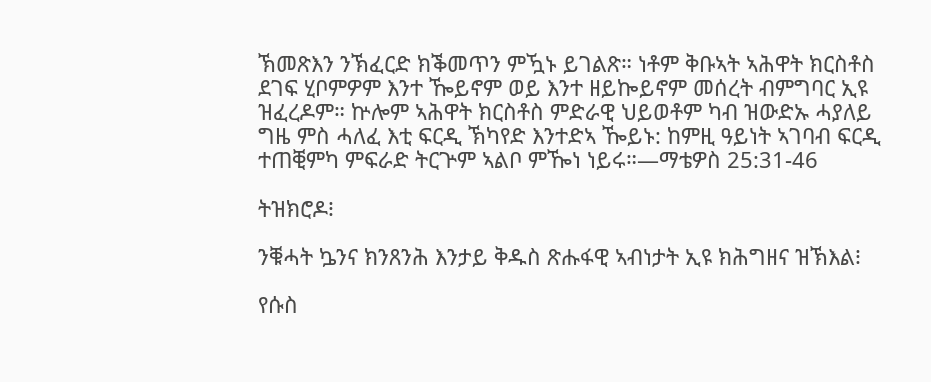ኽመጽእን ንኽፈርድ ክቕመጥን ምዃኑ ይገልጽ። ነቶም ቅቡኣት ኣሕዋት ክርስቶስ ደገፍ ሂቦምዎም እንተ ዀይኖም ወይ እንተ ዘይኰይኖም መሰረት ብምግባር ኢዩ ዝፈረዶም። ኵሎም ኣሕዋት ክርስቶስ ምድራዊ ህይወቶም ካብ ዝውድኡ ሓያለይ ግዜ ምስ ሓለፈ እቲ ፍርዲ ኽካየድ እንተድኣ ዀይኑ: ከምዚ ዓይነት ኣገባብ ፍርዲ ተጠቒምካ ምፍራድ ትርጕም ኣልቦ ምዀነ ነይሩ።—ማቴዎስ 25:31-46

ትዝክሮዶ፧

ንቑሓት ኴንና ክንጸንሕ እንታይ ቅዱስ ጽሑፋዊ ኣብነታት ኢዩ ክሕግዘና ዝኽእል፧

የሱስ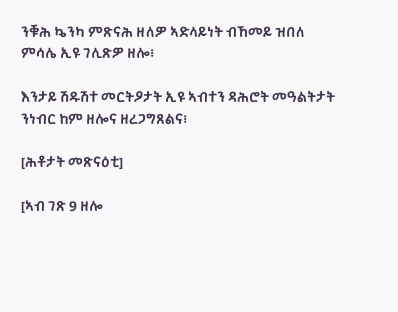ንቑሕ ኴንካ ምጽናሕ ዘለዎ ኣድላይነት ብኸመይ ዝበለ ምሳሌ ኢዩ ገሊጽዎ ዘሎ፧

እንታይ ሽዱሽተ መርትዖታት ኢዩ ኣብተን ዳሕሮት መዓልትታት ንነብር ከም ዘሎና ዘረጋግጸልና፧

[ሕቶታት መጽናዕቲ]

[ኣብ ገጽ 9 ዘሎ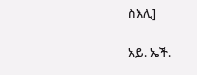ስእሊ]

አይ. ኤች.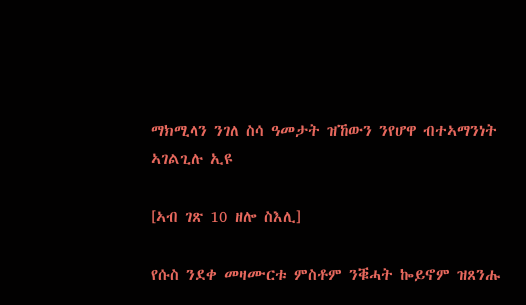ማክሚላን ንገለ ስሳ ዓመታት ዝኸውን ንየሆዋ ብተኣማንነት ኣገልጊሉ ኢዩ

[ኣብ ገጽ 10 ዘሎ ስእሊ]

የሱስ ንደቀ መዛሙርቱ ምስቶም ንቑሓት ኰይኖም ዝጸንሑ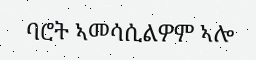ባሮት ኣመሳሲልዎም ኣሎ